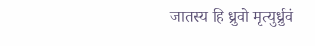जातस्य हि ध्रुवो मृत्युर्ध्रुवं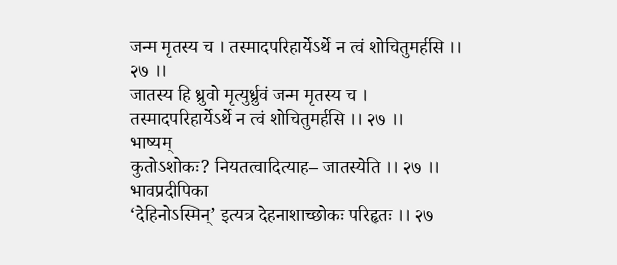जन्म मृतस्य च । तस्मादपरिहार्येऽर्थे न त्वं शोचितुमर्हसि ।। २७ ।।
जातस्य हि ध्रुवो मृत्युर्ध्रुवं जन्म मृतस्य च ।
तस्मादपरिहार्येऽर्थे न त्वं शोचितुमर्हसि ।। २७ ।।
भाष्यम्
कुतोऽशोकः? नियतत्वादित्याह– जातस्येति ।। २७ ।।
भावप्रदीपिका
‘देहिनोऽस्मिन्’ इत्यत्र देहनाशाच्छोकः परिहृतः ।। २७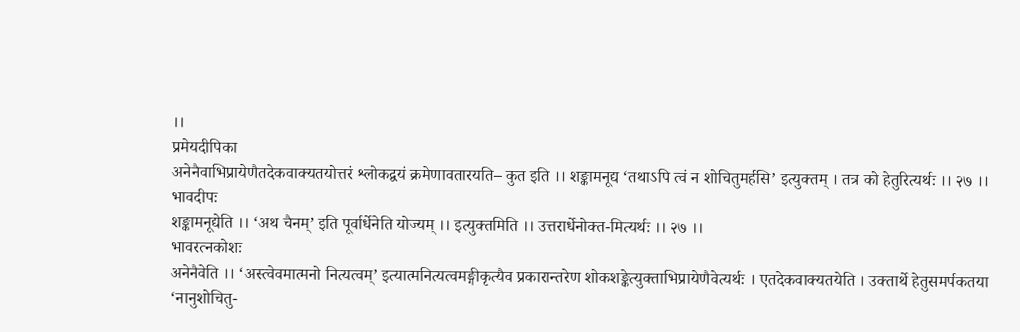।।
प्रमेयदीपिका
अनेनैवाभिप्रायेणैतदेकवाक्यतयोत्तरं श्लोकद्वयं क्रमेणावतारयति– कुत इति ।। शङ्कामनूद्य ‘तथाऽपि त्वं न शोचितुमर्हसि’ इत्युक्तम् । तत्र को हेतुरित्यर्थः ।। २७ ।।
भावदीपः
शङ्कामनूद्येति ।। ‘अथ चैनम्’ इति पूर्वार्धेनेति योज्यम् ।। इत्युक्तमिति ।। उत्तरार्धेनोक्त-मित्यर्थः ।। २७ ।।
भावरत्नकोशः
अनेनैवेति ।। ‘अस्त्वेवमात्मनो नित्यत्वम्’ इत्यात्मनित्यत्वमङ्गीकृत्यैव प्रकारान्तरेण शोकशङ्केत्युक्ताभिप्रायेणैवेत्यर्थः । एतदेकवाक्यतयेति । उक्तार्थे हेतुसमर्पकतया ‘नानुशोचितु-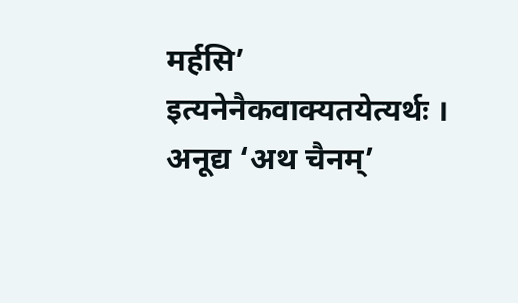मर्हसि’ इत्यनेनैकवाक्यतयेत्यर्थः । अनूद्य ‘अथ चैनम्’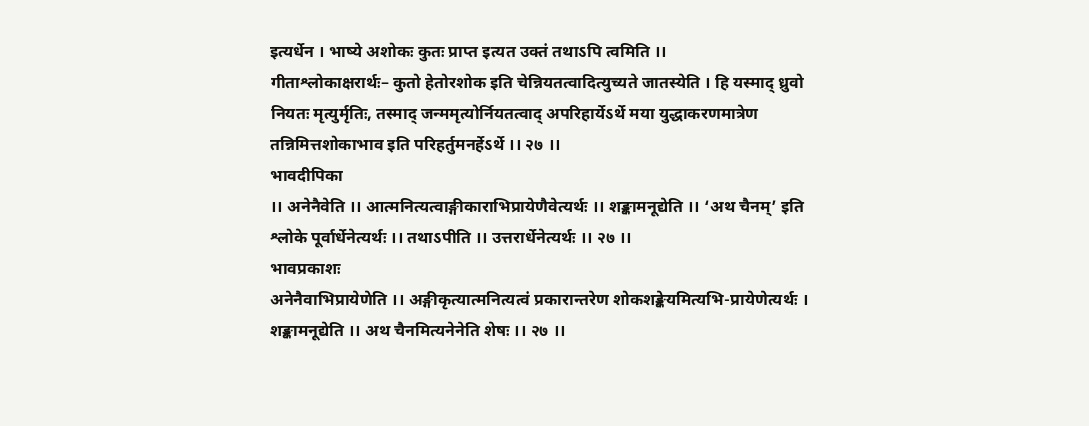इत्यर्धेन । भाष्ये अशोकः कुतः प्राप्त इत्यत उक्तं तथाऽपि त्वमिति ।।
गीताश्लोकाक्षरार्थः– कुतो हेतोरशोक इति चेन्नियतत्वादित्युच्यते जातस्येति । हि यस्माद् ध्रुवो नियतः मृत्युर्मृतिः, तस्माद् जन्ममृत्योर्नियतत्वाद् अपरिहार्येऽर्थे मया युद्धाकरणमात्रेण तन्निमित्तशोकाभाव इति परिहर्तुमनर्हेऽर्थे ।। २७ ।।
भावदीपिका
।। अनेनैवेति ।। आत्मनित्यत्वाङ्गीकाराभिप्रायेणैवेत्यर्थः ।। शङ्कामनूद्येति ।। ‘अथ चैनम्’ इति श्लोके पूर्वार्धेनेत्यर्थः ।। तथाऽपीति ।। उत्तरार्धेनेत्यर्थः ।। २७ ।।
भावप्रकाशः
अनेनैवाभिप्रायेणेति ।। अङ्गीकृत्यात्मनित्यत्वं प्रकारान्तरेण शोकशङ्केयमित्यभि-प्रायेणेत्यर्थः । शङ्कामनूद्येति ।। अथ चैनमित्यनेनेति शेषः ।। २७ ।।